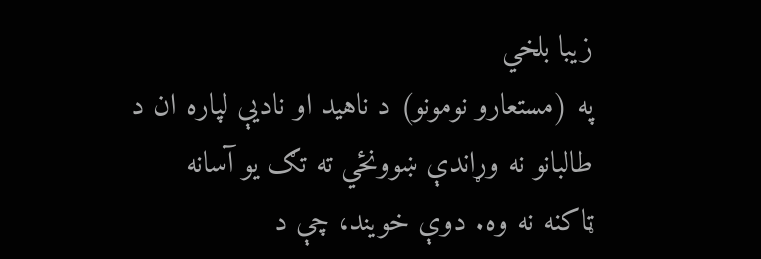زیبا بلخي
په (مستعارو نومونو) د ناهید او نادیې لپاره ان د طالبانو نه وړاندې ښوونځي ته تګ یو آسانه ټاکنه نه وه. دوې خویند، چې د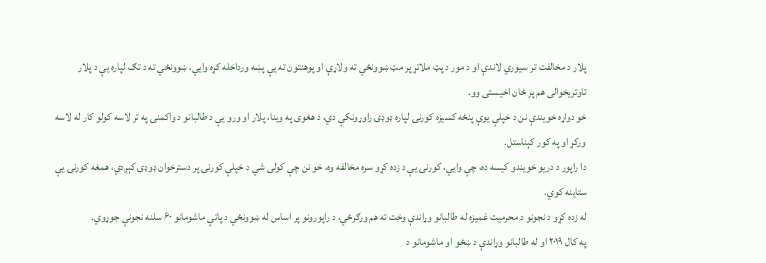پلار د مخالفت تر سیوري لاندې او د مور د پټ ملاتړ پر مټ ښوونځي ته ولاړې او پوهنتون ته یې پښه ورداخله کړه وايي، ښوونځي ته د تګ لپاره یې د پلار تاوتریخوالی هم پر ځان اخیستی وو.
خو دواړه خویندې نن د خپلې یوې پنځه کسیزه کورنۍ لپاره ډوډۍ راوړونکې دي، د هغوی په وینا، پلار او ورو یې د طالبانو د واکمنۍ په تر لاسه کولو کار له لاسه ورکړ او په کور کېناستل.
دا راپور د دریو خویندو کیسه ده، چې وايي، کورنۍ یې د زده کړو سره مخالفه وه، خو نن چې کولی شي د خپلې کورنۍ پر دسترخوان ډوډۍ کېږدي، همغه کورنۍ یې ستاینه کوي.
له زده کړو د نجونو د محرمیت غمیزه له طالبانو وړاندې وخت ته هم ورګرځي، د راپورونو پر اساس له ښوونځي د پاتې ماشومانو ۶۰ سلنه نجونې جوړوي.
په کال ۲۰۱۹ او له طالبانو وړاندې د ښځو او ماشومانو د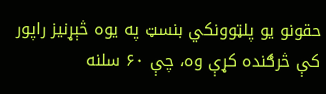حقونو یو پلټوونکي بنسټ په یوه څېړنیز راپور کې څرګنده کړې وه، چې ۶۰ سلنه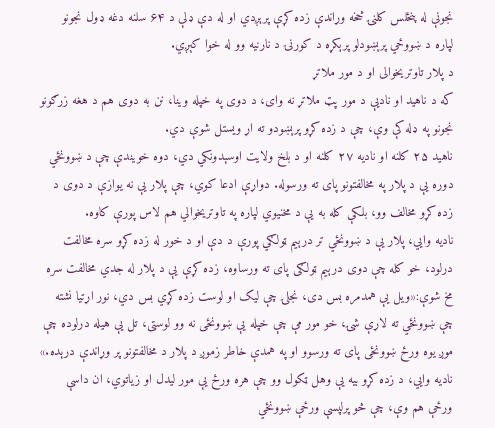نجونې له پنځلس کلنۍ څخه وړاندې زده کړې پرېږدي او له دې ډلې د ۶۴ سلنه دغه ډول نجونو لپاره د ښووځي پرېښودلو پرېکړه د کورنۍ د نارنیه وو له خوا کېږي.
د پلار تاوتریخوالی او د مور ملاتړ
که د ناهید او نادیې د مور پټ ملاتړ نه وای، د دوی په خپله وینا، نن به دوی هم د هغه زرګونو نجونو په ډله کې وې، چې د زده کړو پرېښودو ته اړ ویستل شوې دي.
ناهید ۲۵ کلنه او نادیه ۲۷ کلنه او د بلخ ولایت اوسېدونکي دي، دوه خویندې چې د ښوونځي دوره یې د پلار په مخالفتونو پای ته ورسوله. دواړې ادعا کوي، چې پلار یې نه یوازې د دوی د زده کړو مخالف وو، بلکې کله به یې د مخنیوي لپاره په تاوتریخوالي هم لاس پورې کاوه.
نادیه وايي، پلار یې د ښوونځي تر درېیم ټولګي پورې د دې او د خور له زده کړو سره مخالفت درلود، خو کله چې دوی درېیم ټولګی پای ته ورساوه، زده کړې یې د پلار له جدي مخالفت سره مخ شوې:«ویل یې همدمره بس دی، نجلۍ چې لیک او لوست زده کړي بس دي، نور اړتیا نشته چې ښوونځي ته لاړې شۍ، خو مور مې چې خپله یې ښوونځی نه وو لوستی، تل یې هیله درلوده چې موږ یوه ورځ ښوونځی پای ته ورسوو او په همدې خاطر زموږ د پلار د مخالفتونو پر وړاندې درېده.»
نادیه وايي، د زده کړو بیه یې وهل ټکول وو چې هره ورځ یې مور لیدل او زیاتوي، ان داسې ورځې هم وې، چې څو پرلپسې ورځې ښوونځي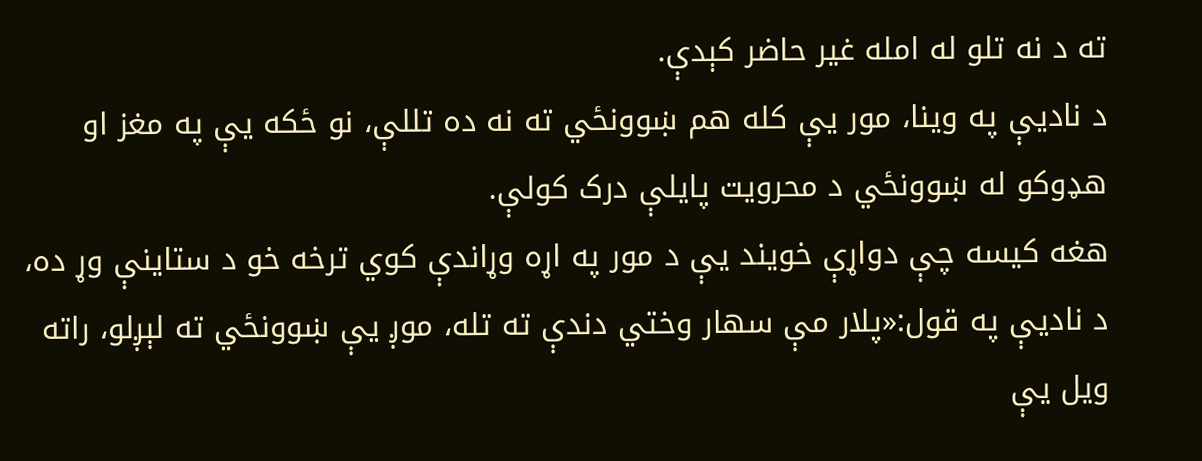ته د نه تلو له امله غیر حاضر کېدې.
د نادیې په وینا، مور یې کله هم ښوونځي ته نه ده تللې، نو ځکه یې په مغز او هډوکو له ښوونځي د محرویت پایلې درک کولې.
هغه کیسه چې دواړې خویند یې د مور په اړه وړاندې کوي ترخه خو د ستاینې وړ ده، د نادیې په قول:«پلار مې سهار وختي دندې ته تله، موږ یې ښوونځي ته لېږلو، راته ویل یې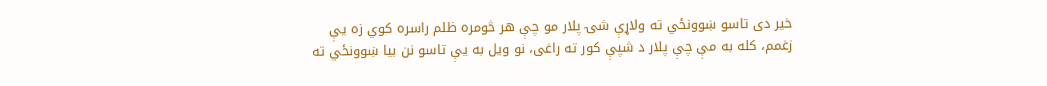خیر دی تاسو ښوونځي ته ولاړې شۍ پلار مو چې هر څومره ظلم راسره کوي زه یې زغمم، کله به مې چې پلار د شپې کور ته راغی، نو ویل به یې تاسو نن بیا ښوونځي ته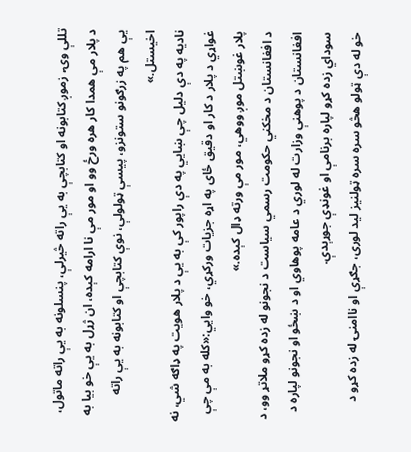تللې وۍ، زموږ کتابونه او کتابچې به یې راته څیرلې، پنسلونه به یې راته ماتول، د پلار مې همدا کار هره ورځ وو او مور مې نا ارامه کېده، ان ژړل به یې خو بیا به یې هم په زرګونو ستونزو، پیسې ټولولې، نوې کتابچې او کتابونه به یې راته اخیستل.»
نادیه په دې دلیل چې ښايي په دې راپور کې به یې د پلار هویت په ډاګه شي، نه غواړي د پلار د کار او دقیق ځای په اړه جزیات ورکړي، خو وايي:«کله به مې چې پلار غوښتل موږ ووهي، مور مې ورته ډال کېده.»
د افغانستان د مخکني حکومت رسمي سیاست د نجونو له زده کړو ملاتړ وو، د افغانستان د پوهنې وزارت له لوري د عامه پوهاوي او د ښځو او نجونو لپاره د سوداي زده کړو لپاره برنامې او غونډې جوړېدې.
خو له دې ټولو هڅو سره سره ټولنیز لید لوری، جګړې او ناامنۍ له زده کړو د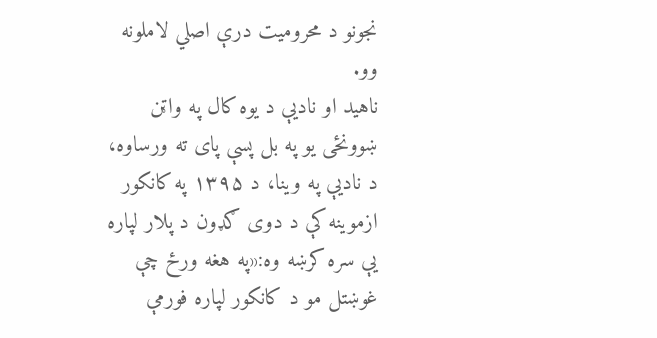نجونو د محرومیت درې اصلي لاملونه وو.
ناهید او نادیې د یوه کال په واټن ښوونځی یو په بل پسې پای ته ورساوه، د نادیې په وینا، د ۱۳۹۵ په کانکور ازموینه کې د دوی ګډون د پلار لپاره یې سره کرښه وه:«په هغه ورځ چې غوښتل مو د کانکور لپاره فورمې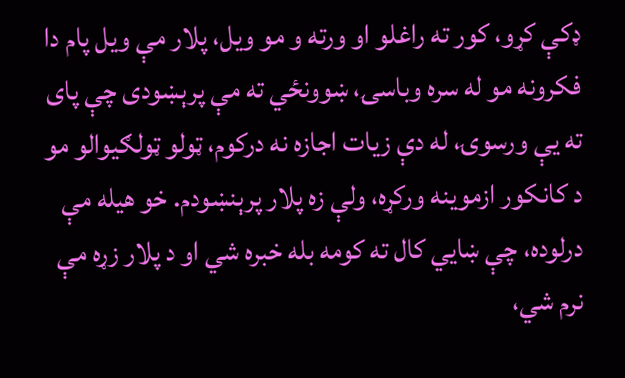ډکې کړو، کور ته راغلو او ورته و مو ویل، پلار مې ویل پام دا فکرونه مو له سره وباسۍ، ښوونځي ته مې پرېښودی چې پای ته یې ورسوۍ، له دې زیات اجازه نه درکوم، ټولو ټولګیوالو مو د کانکور ازموینه ورکړه، ولې زه پلار پرېنښودم. خو هیله مې درلوده، چې ښايي کال ته کومه بله خبره شي او د پلار زړه مې نرم شي،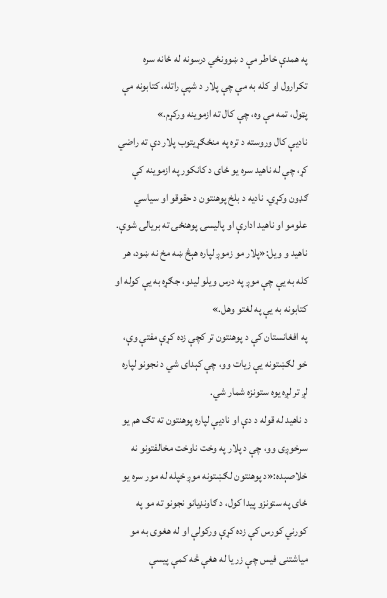په همدې خاطر مې د ښوونځي درسونه له ځانه سره تکرارول او کله به مې چې پلار د شپې راتله، کتابونه مې پټول، تمه مې وه، چې کال ته ازموینه ورکړم.»
نادیې کال وروسته د تره په منځګړیتوب پلار دې ته راضي کړ، چې له ناهید سره یو ځای د کانکور په ازموینه کې ګډون وکړي. نادیه د بلخ پوهنتون د حقوقو او سیاسي علومو او ناهید ادارې او پالیسۍ پوهنځۍ ته بریالۍ شوې.
ناهید و ویل:«پلار مو زموږ لپاره هېڅ ښه مخ نه ښود، هر کله به یې چې موږ په درس ویلو لیدو، جګړه به یې کوله او کتابونه به یې په لغتو وهل.»
په افغانستان کې د پوهنتون تر کچې زده کړې مفتې وې، خو لګښتونه یې زیات وو، چې کېدای شي د نجونو لپاره لږ تر لږه یوه ستونزه شمار شي.
د ناهید له قوله د دې او نادیې لپاره پوهنتون ته تګ هم یو سرخوږی وو، چې د پلار په وخت ناوخت مخالفتونو نه خلاصېده:«د پوهنتون لګښتونه موږ خپله له مور سره یو ځای په ستونزو پیدا کول، د ګاونډیانو نجونو ته مو په کورني کورس کې زده کړې ورکولې او له هغوی به مو میاشتنی فیس چې زر یا له هغې څه کمې پیسې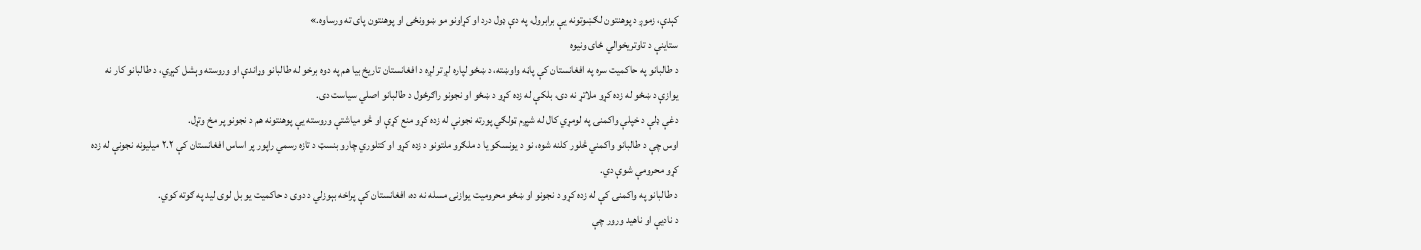کېدې، زموږ د پوهنتون لګښوتونه یې برابرول، په دې ډول درد او کړاونو مو ښوونځی او پوهنتون پای ته ورساوه.»
ستاینې د تاوتریخوالي ځای ونیوه
د طالبانو په حاکمیت سره په افغانستان کې پاڼه واوښته، د ښځو لپاره لږ تر لږه د افغانستان تاریخ بیا هم په دوه برخو له طالبانو وړاندې او وروسته وېشل کېږي، د طالبانو کار نه یوازې د ښځو له زده کړو ملاتړ نه دی، بلکې له زده کړو د ښځو او نجونو راګرځول د طالبانو اصلي سیاست دی.
دغې ډلې د خپلې واکمنۍ په لومړي کال له شپږم ټولګي پورته نجونې له زده کړو منع کړې او څو میاشتې وروسته یې پوهنتونه هم د نجونو پر مخ وتړل.
اوس چې د طالبانو واکمني څلور کلنه شوه، نو د یونسکو یا د ملګرو ملتونو د زده کړو او کتلوري چارو بنسټ د تازه رسمي راپور پر اساس افغانستان کې ۲.۲ میلیونه نجونې له زده کړو محرومې شوې دي.
د طالبانو په واکمنۍ کې له زده کړو د نجونو او ښځو محرومیت یوازنۍ مسله نه ده، افغانستان کې پراخه بېوزلي د دوی د حاکمیت یو بل لوی لید په ګوته کوي.
د نادیې او ناهید ورور چې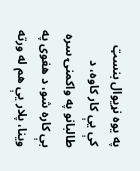په یوه نړیوال بنسټ کې یې کار کاوه، د طالبانو په واکمنۍ سره بې کاره شو، د هغوی په وینا، پلار یې هم له ورته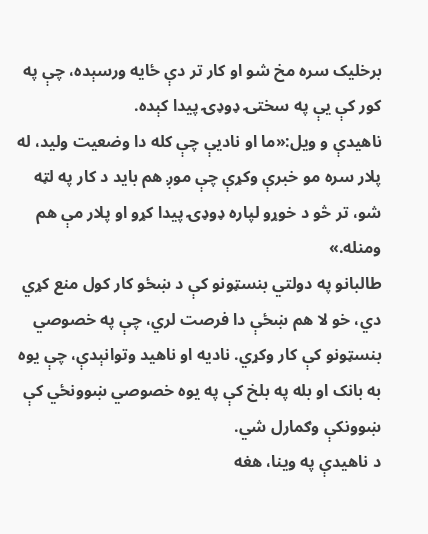برخلیک سره مخ شو او کار تر دې ځایه ورسېده، چې په کور کې یې په سختۍ ډوډۍ پیدا کېده.
ناهیدې و ویل:«ما او نادیې چې کله دا وضعیت ولید، له پلار سره مو خبرې وکړې چې موږ هم باید د کار په لټه شو، تر څو د خوړو لپاره ډوډۍ پیدا کړو او پلار مې هم ومنله.»
طالبانو په دولتي بنسټونو کې د ښځو کار کول منع کړي دي، خو لا هم ښځې دا فرصت لري، چې په خصوصي بنسټونو کې کار وکړي. نادیه او ناهید وتوانېدې، چې یوه به بانک او بله په بلخ کې په یوه خصوصي ښوونځي کې ښوونکې وګمارل شي.
د ناهیدې په وینا، هغه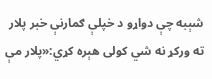شېبه چې دواړو د خپلې ګمارنې خبر پلار ته ورکړ نه شي کولی هېره کړي:«پلار مې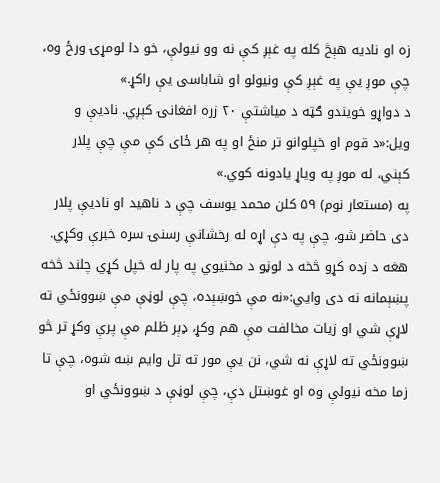زه او نادیه هېڅ کله په غېږ کې نه وو نیولې، خو دا لومړۍ ورځ وه، چې موږ یې په غېږ کې ونیولو او شاباسی یې راکړ.»
د دواړو خویندو ګټه د میاشتې ۲۰ زره افغانۍ کېږي. نادیې و ویل:«د قوم او خپلوانو تر منځ او په هر ځای کې مې چې پلار کېني، له موږ په ویاړ یادونه کوي.»
په (مستعار نوم) ۵۹ کلن محمد یوسف چې د ناهید او نادیې پلار دی حاضر شو، چې په دې اړه له رخشانې رسنۍ سره خبرې وکړي. هغه د زده کړو څخه د لوڼو د مخنیوي په پار له خپل کړي چلند څخه پښېمانه نه دی وايي:«نه مې خوښېده، چې لوڼې مې ښوونځي ته لاړې شي او زیات مخالفت مې هم وکړ، ډېر ظلم مې پرې وکړ تر څو ښوونځي ته لاړې نه شي، نن یې مور ته تل وایم ښه شوه، چې تا زما مخه نیولې وه او غوښتل دې، چې لوڼې د ښوونځي او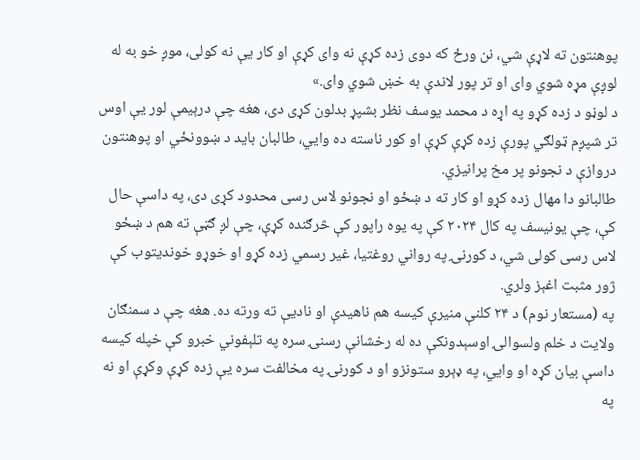پوهنتون ته لاړې شي، نن ورځ که دوی زده کړې نه وای کړې او کار یې نه کولی، موږ خو به له لوږې مړه شوي وای او تر پور لاندې به خښ شوي وای.»
د لوڼو د زده کړو په اړه د محمد یوسف نظر بشپړ بدلون کړی دی، هغه چې درېیمې لور یې اوس تر شپږم ټولګي پورې زده کړې کړې او کور ناسته ده وايي، طالبان باید د ښوونځي او پوهنتون دروازې د نجونو پر مخ پرانیزي.
طالبانو دا مهال زده کړو او کار ته د ښځو او نجونو لاس رسی محدود کړی دی، په داسې حال کې، چې یونیسف په کال ۲۰۲۴ کې په یوه راپور کې څرګنده کړې، چې لږ ګټې ته هم د ښځو لاس رسی کولی شي، د کورنۍ په رواني روغتیا، غیر رسمي زده کړو او خوړو خوندیتوب کې ژور مثبت اغېز ولري.
په (مستعار نوم) د ۲۴ کلنې منیرې کیسه هم ناهیدې او نادیې ته ورته ده. هغه چې د سمنګان ولایت د خلم ولسوالۍ اوسېدونکې ده له رخشانې رسنۍ سره په تلېفوني خبرو کې خپله کیسه داسې بیان کړه او وايي، په ډېرو ستونزو او د کورنۍ په مخالفت سره یې زده کړې وکړې او نه په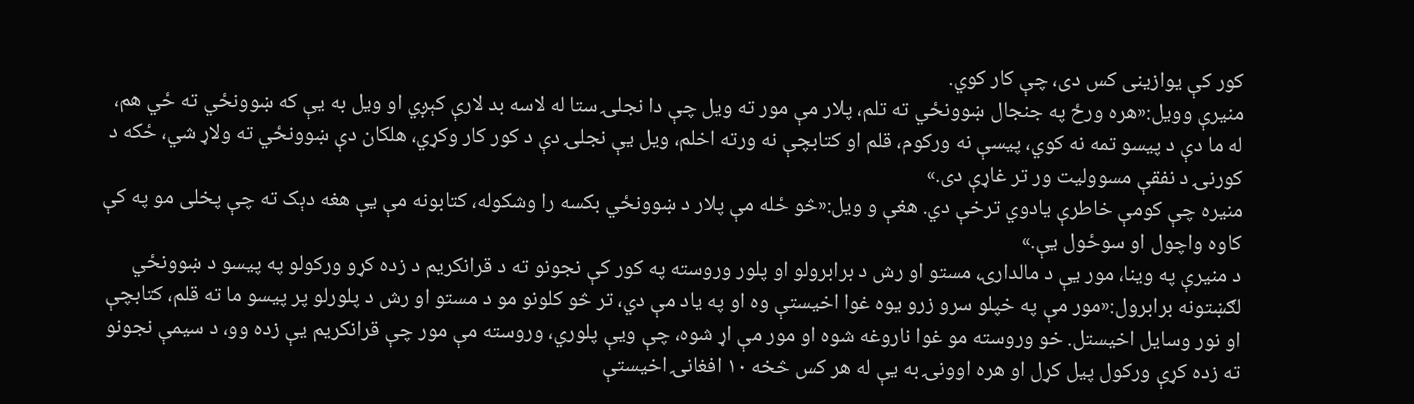کور کې یوازینی کس دی، چې کار کوي.
منیرې وویل:«هره ورځ په جنجال ښوونځي ته تلم، پلار مې مور ته ویل چې دا نجلۍ ستا له لاسه بد لارې کېږي او ویل به یې که ښوونځي ته ځي هم، له ما دې د پیسو تمه نه کوي، پیسې نه ورکوم، قلم او کتابچې نه ورته اخلم، ویل یې نجلۍ دې د کور کار وکړي، هلکان دې ښوونځي ته ولاړ شي، ځکه د کورنۍ د نفقې مسوولیت ور تر غاړې دی.»
منیره چې کومې خاطرې یادوي ترخې دي. هغې و ویل:«څو ځله مې پلار د ښوونځي بکسه را وشکوله، کتابونه مې یې هغه دېک ته چې پخلی مو په کې کاوه واچول او سوځول یې.»
د منیرې په وینا، مور یې د مالدارۍ، مستو او رش د برابرولو او پلور وروسته په کور کې نجونو ته د قرانکریم د زده کړو ورکولو په پیسو د ښوونځي لګښتونه برابرول:«مور مې په خپلو سرو زرو یوه غوا اخیستې وه او په یاد مې دي، تر څو کلونو مو د مستو او رش د پلورلو پر پیسو ما ته قلم، کتابچې او نور وسایل اخیستل. خو وروسته مو غوا ناروغه شوه او مور مې اړ شوه، چې ویې پلوري، وروسته مې مور چې قرانکریم یې زده وو، د سیمې نجونو ته زده کړې ورکول پیل کړل او هره اوونۍ به یې له هر کس څخه ۱۰ افغانۍ اخیستې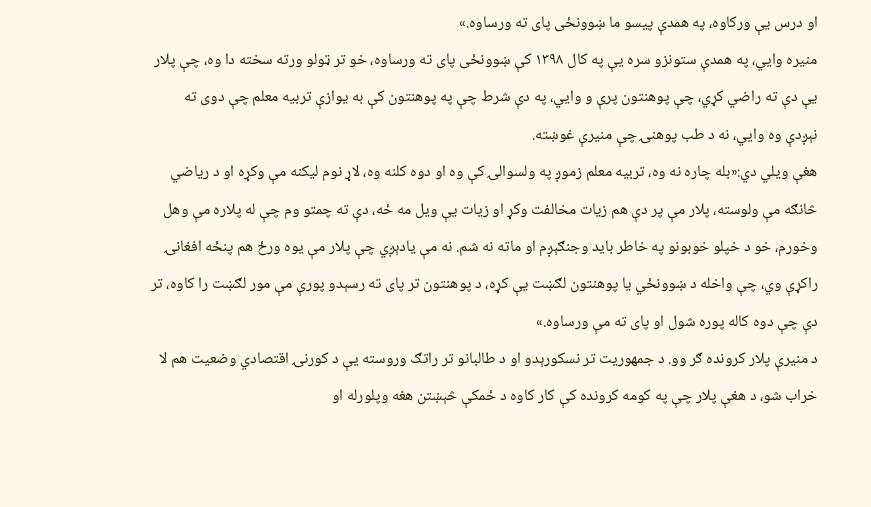او درس یې ورکاوه، په همدې پیسو ما ښوونځی پای ته ورساوه.»
منیره وايي، په همدې ستونزو سره یې په کال ۱۳۹۸ کې ښوونځی پای ته ورساوه، خو تر ټولو ورته سخته دا وه، چې پلار یې دې ته راضي کړي، چې پوهنتون پرې و وايي، په دې شرط چې په پوهنتون کې به یوازې تربیه معلم چې دوی ته نېږدې وه وايي، نه د طب پوهنۍ چې منیرې غوښته.
هغې ویلي دي:«بله چاره نه وه، تربیه معلم زموږ په ولسوالۍ کې وه او دوه کلنه وه، لاړ نوم لیکنه مې وکړه او د ریاضي څانګه مې ولوسته، پلار مې پر دې هم زیات مخالفت وکړ او زیات یې ویل مه ځه، دې ته چمتو وم چې له پلاره مې وهل وخورم، خو د خپلو خوبونو په خاطر باید وجنګېږم او ماته نه شم. نه مې یادېږي چې پلار مې یوه ورځ هم پنځه افغانۍ راکړې وي، چې واخله د ښوونځي یا پوهنتون لګښت یې کړه، د پوهنتون تر پای ته رسېدو پورې مې مور لګښت را کاوه، تر دې چې دوه کاله پوره شول او پای ته مې ورساوه.»
د منیرې پلار کرونده ګر وو. د جمهوریت تر نسکورېدو او د طالبانو تر راتګ وروسته یې د کورنۍ اقتصادي وضعیت هم لا خراب شو، د هغې پلار چې په کومه کرونده کې کار کاوه د ځمکې څېښتن هغه وپلورله او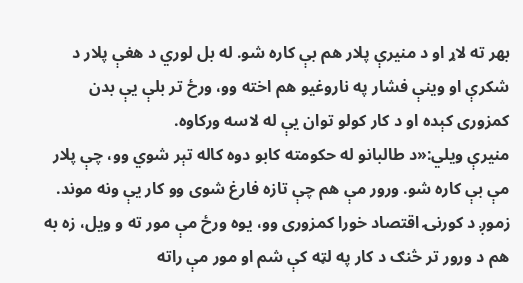بهر ته لاړ او د منیرې پلار هم بې کاره شو. له بل لوري د هغې پلار د شکرې او وینې فشار په ناروغیو هم اخته وو، ورځ تر بلې یې بدن کمزوری کېده او د کار کولو توان یې له لاسه ورکاوه.
منیرې ویلي:«د طالبانو له حکومته کابو دوه کاله تېر شوي وو، چې پلار مې بې کاره شو. ورور مې هم چې تازه فارغ شوی وو کار یې ونه موند. زموږ د کورنۍ اقتصاد خورا کمزوری وو، یوه ورځ مې مور ته و ویل، زه به هم د ورور تر څنګ د کار په لټه کې شم او مور مې راته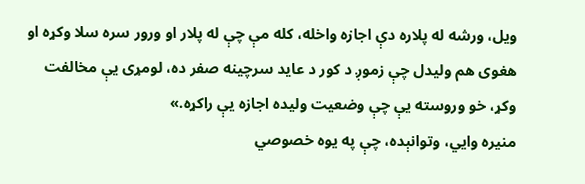ویل، ورشه له پلاره دې اجازه واخله، کله مې چې له پلار او ورور سره سلا وکړه او هغوی هم ولیدل چې زموږ د کور د عاید سرچینه صفر ده، لومړی یې مخالفت وکړ، خو وروسته یې چې وضعیت ولیده اجازه یې راکړه.»
منیره وايي، وتوانېده، چې په یوه خصوصي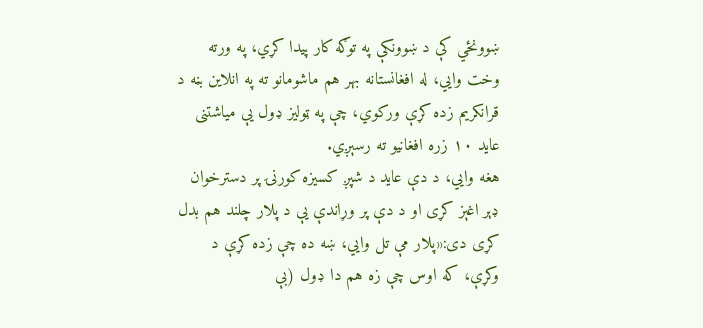ښوونځي کې د ښوونکې په توګه کار پیدا کړي، په ورته وخت وايي، له افغانستانه بهر هم ماشومانو ته په انلاین بڼه د قرانکریم زده کړې ورکوي، چې په ټولیز ډول یې میاشتنی عاید ۱۰ زره افغانیو ته رسېږي.
هغه وايي، د دې عاید د شپږ کسیزه کورنۍ پر دسترخوان ډېر اغېز کړی او د دې پر وړاندې یې د پلار چلند هم بدل کړی دی:«پلار مې تل وايي، ښه ده چې زده کړې د وکړې، که اوس چې زه هم دا ډول (بې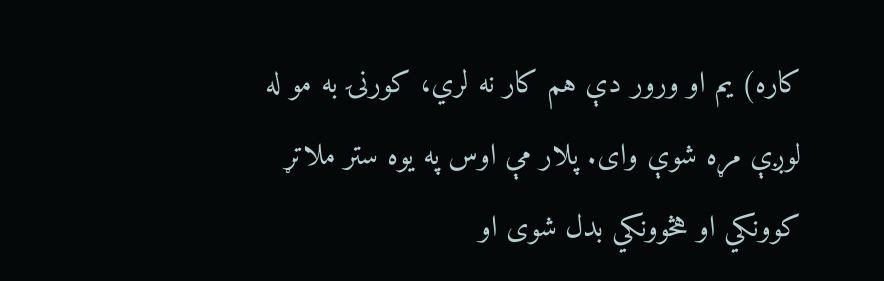کاره) یم او ورور دې هم کار نه لري، کورنۍ به مو له لوږې مړه شوې وای. پلار مې اوس په یوه ستر ملاتړ کوونکي او هڅوونکي بدل شوی او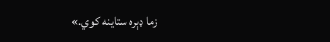زما ډېره ستاینه کوي.»